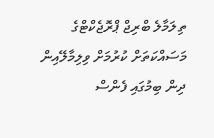ތިލަމާލެ ބްރިޖް ޕްރޮޖެކްޓްގެ މަސައްކަތަށް ކުރުމަށް ވިލިމާލޭއިން ދިން ބިމުގައި ފެންސް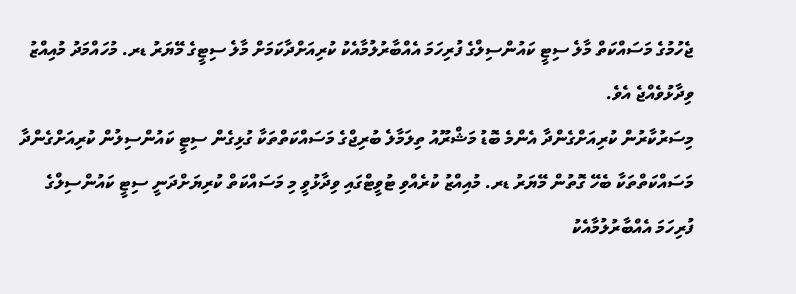ޖެހުމުގެ މަސައްކަތް މާލެ ސިޓީ ކައުންސިލްގެ ފުރިހަމަ އެއްބާރުލުމާއެކު ކުރިއަށްދާކަމަށް މާލެ ސިޓީގެ މޭޔަރު ޑރ. މުހައްމަދު މުއިއްޒު ވިދާޅުވެއްޖެ އެވެ.
މިސަރުކާރުން ކުރިއަށްގެންދާ އެންމެ ބޮޑު މަޝްރޫއު ތިލަމާލެ ބުރިޖްގެ މަސައްކަތްތަކާ ގުޅިގެން ސިޓީ ކައުންސިލުން ކުރިއަށްގެންދާ މަސައްކަތްތަކާ ބެހޭ ގޮތުން މޭޔަރު ޑރ. މުއިއްޒު ކުރެއްވި ޓުވީޓްގައި ވިދާޅުވީ މި މަސައްކަތް ކުރިޔަށްދަނީ ސިޓީ ކައުންސިލްގެ ފުރިހަމަ އެއްބާރުލުމާއެކު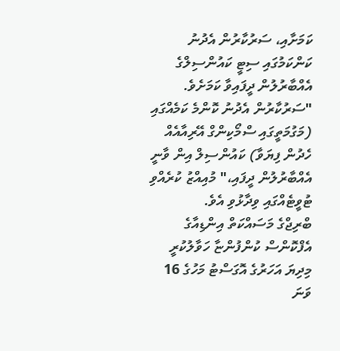ކަމަށާއި، ސަރުކާރުން އެދުނު ކަންކަމުގައި ސިޓީ ކައުންސިލްގެ އެއްބާރުލުން ދީފައިވާ ކަމަށެވެ.
"ސަރުކާރުން އެދުނު ކޮންމެ ކަމެއްގައި (މަގުމަތީގައި ސްމޯކިންގް އޭރިއާއެއް ހެދުން ފިޔަވާ) ކައުންސިލް އިން ވާނީ އެއްބާރުލުން ދީފައި،" މުއިއްޒު ކުރެއްވި ޓުވީޓެއްގައި ވިދާޅުވި އެވެ.
ބްރިޖްގެ މަސައްކަތް އިންޑިއާގެ އެފްކޮންސް ކުންފުންޏާ ހަވާލުކުރީ މިދިޔަ އަހަރުގެ އޮގަސްޓު މަހުގެ 16 ވަނަ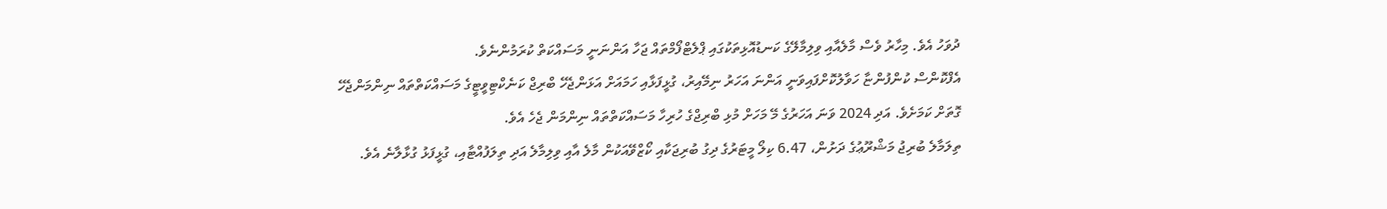ދުވަހު އެވެ. މިހާރު ވެސް މާލެއާއި ވިލިމާލޭގެ ކަނޑުއޮޅިތަކުގައި ޕްލެޓްފޯމްތައް ޖަހާ އަންނަނީ މަސައްކަތް ކުރަމުންނެވެ.
އެފްކޮންސް ކުންފުންޏާ ހަވާލުކޮށްފައިވަނީ އަންނަ އަހަރު ނިމޭއިރު، ގުޅީފަޅާއި ހަމައަށް އަޅަންޖެހޭ ބްރިޖް ކަނެކްޓިވީޓީގެ މަސައްކަތްތައް ނިންމަންޖެހޭ ގޮތަށް ކަމަށެވެ. އަދި 2024 ވަނަ އަހަރުގެ މޭ މަހަށް މުޅި ބްރިޖްގެ ހުރިހާ މަސައްކަތްތައް ނިންމަން ޖެހެ އެވެ.
ތިލަމާލެ ބުރިޖު މަޝްރޫޢުގެ ދަށުން، 6.47 ކިލޯ މީޓަރުގެ ދިގު ބުރިޖަކާއި ކޯޒްވޭއަކުން މާލެ އާއި ވިލިމާލެ އަދި ތިލަފުއްޓާއި، ގުޅީފަޅު ގުޅާލާނެ އެވެ.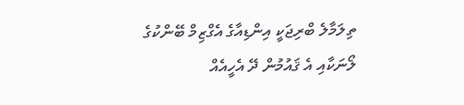ތިލަމާލެ ބްރިޖަކީ އިންޑިއާގެ އެގްޒިމް ބޭންކުގެ ލޯނަކާއި އެ ޤައުމުން ދޭ އެހީއެއް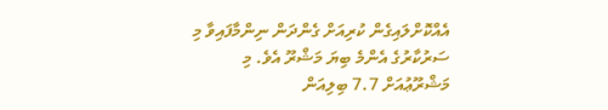އެއްކޮށްލައިގެން ކުރިއަށް ގެންދަން ނިންމާފައިވާ މި ސަރުކާރުގެ އެންމެ ބިޔަ މަޝްރޫ އެވެ. މި މަޝްރޫޢުއަށް 7.7 ބިލިއަން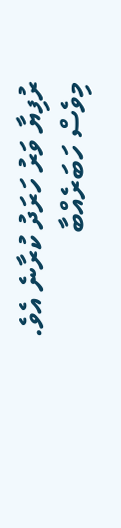ރުފިޔާ ވަރު ހަރަދު ކުރާނެ އެވެ.
މިވެސް ހަބަރެއްބާ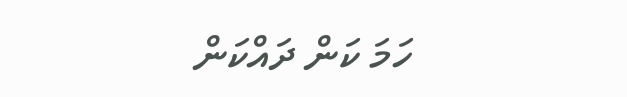ހަމަ ކަން ދައްކަން